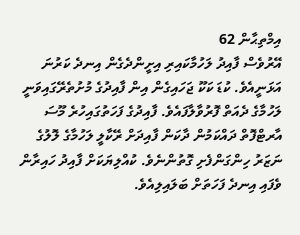އިމްތިޙާން 62
އޭރުވެސް ފާއިދު ލަހުމާކައިރި އިށީންދެގެން އިނދެ ކަރުނަ އަޅަނީއެވެ. ކުޑަ ކަކޫ ޖަހައިގެން އިން ފާއިދުގެ މުށުތެރޭގައިވަނީ ލަހުމާގެ ދެއަތް ފޮރުވާލާފައެވެ. ފާއިދުގެ ފަހަތުގައިހުރެ މޫސަ އާރޓްފޮތް ދައްކަމުން ދާކަން ފާއިދަށް ރޭކާލީ ލަހުމާގެ ލޮލުގެ ނަޒަރު ހިންގަންފެށި ގޮތުންނެވެ. ކުއްލިޔަކަށް ފާއިދު ހައިރާން ވެފައި އިނދެ ފަހަތަށް ބަލައިލިއެވެ.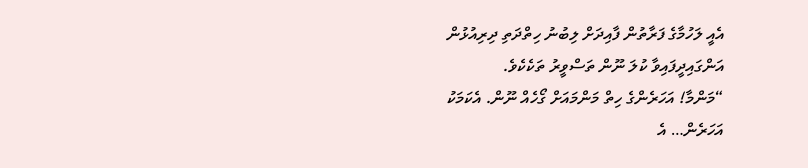އެއީ ލަހުމާގެ ފަރާތުން ފާއިދަށް ލިބުނު ހިތްދަތި ދިރިއުޅުން އަންގައިދީފައިވާ ކުލަ ނޫން ތަސްވީރު ތަކެކެވެ.
“މަންމާ! އަހަރެންގެ ހިތް މަންމައަށް ގޯހެއް ނޫން. އެކަމަކު އަހަރެން… އެ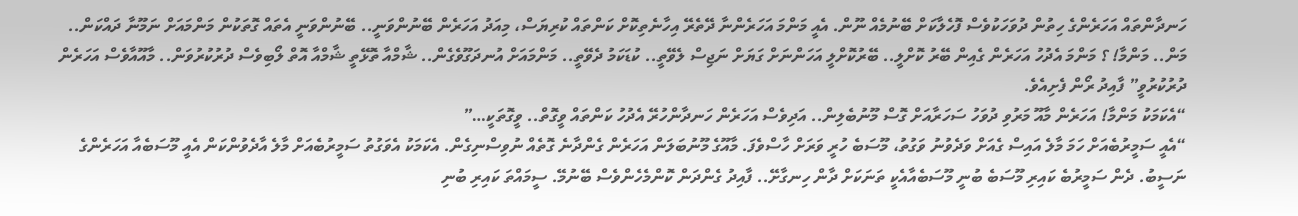ހަނދާންތައް އަހަރެންގެ ހިތުން ދުވަހަކުވެސް ފޮހެލާކަށް ބޭނުމެއް ނޫން. އެއީ މަންމަ އަހަރެންނާ ދޭތެރޭ އިހާނެތިކޮށް ކަންތައް ކުރިޔަސް، މިއަދު އަހަރެން ބޭނުންވަނީ.. ބޭނުންވަނީ އެތައް ގޮތަކުން މަންމައަށް ނަމޫނާ ދައްކަން.. މަން.. މަންމާ! ؟ މަންމަ އެދުހު އަހަރެން ގެއިން ބޭރު ކޮށްލީ.. ބޭރުކޮށްލީ އަހަންނަށް ގަޔަށް ނަޖިސް ލެވޭތީ.. ކުޑަކަމު ދެވޭތީ.. މަންމައަށް އުނދަގޫވެގެން.. ޝާމްއާ ތޮޅޭތީ ޝާމްއާ އޮތް ލޯބިވެސް ދުރުކުރުވަން.. މާއޫއާވެސް އަހަރެން ދުރުކުރުވީ” ފާއިދު ރޯން ފެށިއެވެ.
“އެކަމަކު މަންމާ! އަހަރެން މާއޫ މަރުވި ދުވަހު ސަހަރާއަށް ގޮސް މޫނުބެލިން.. އަދިވެސް އަހަރެން ހަނދާންހުރޭ އެދުހު ކަންތައް ވީގޮތް.. ވީގޮތަކީ…”
“އެއީ ސަމީރުބެއަށް ހަމަ މާލެ އައިސް ގެއަށް ވަދެވުނު ވަގުތު، މޫސަބެ ހުރީ ވަރަށް ހާސްވެފަ. މާއޫގެ މޫނުބަލަން އަހަރެން ގެންދާނެ ގޮތެއް ނުވިސްނިގެން. އެކަމަކު އެވަގުތު ސަމީރުބެއަށް މާލެ އާދެވުންކަން އެއީ މޫސަބެއާ އަހަރެންގެ ނަސީބު. ދެން ސަމީރުބެ ކައިރި މޫސަބެ ބުނީ މޫސަބެއާއެކީ ތަނަކަށް ދާން ހިނގާށޭ.. ފާއިދު ގެންދަން ކޮންމެހެންވެސް ބޭނުމޭ. ސީމައްތަ ކައިރި ބުނި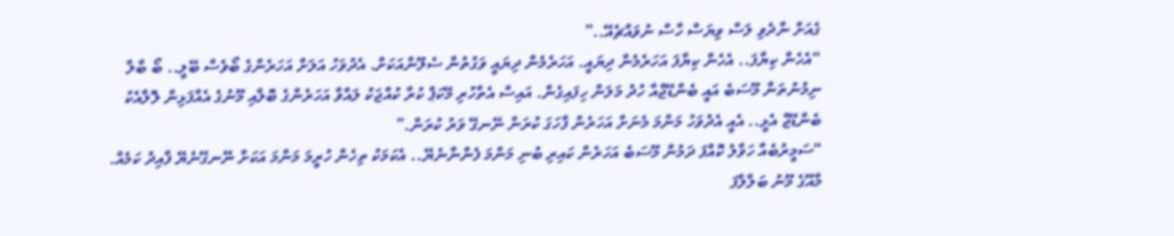ގެއަށް ނާދެވި ލަސް ވިޔަސް ހާސް ނުވައްޗެއޭ..”
“އެހެން ކިޔާފަ.. އެހެން ކިޔާފަ އަހަރެމެން ދިޔައީ. އަހަރެމެން ދިޔައީ ވަގުތުން ސެލޫންއަކަށް. އެދުވަހު އަލަށް އަހަރެންގެ ބޯވެސް ބޭލީ.. ބޯ ބާލާ ނިމުނުތަނާ މޫސަބެ އައީ ބެންޑޭޖްއާ ހުދު މަލަން ހިފައިގެން. އައިސް އެތާހުރި މޭކަޕް ކުރާ ކުއްޖަކު ލައްވާ އަހަރެންގެ ބޮލާއި މޫނުގެ އެއްފަޅިން ލޮލާއެކު ބެންޑޭޖް އެޅީ.. އެއީ އެދުވަހު މަންމަ މެނަށް އަހަރެން ފާހަގަ ކުރަން ނޭނގޭ ވަރު ކުރަން.”
“ސަމީރުބެއާ ހަވާލު ކޮއްފަ ދަމުން މޫސަބެ އަހަރެން ކައިރި ބުނި މަންމަ ފެންނާނެޔޭ.. އެކަމަކު ތިހެން ހުރީމަ މަންމަ އަކަށް ނޭނގޭނެޔޭ ފާއިދު ކަމެއް. މާއޫގެ މޫނު ބަލާލާފަ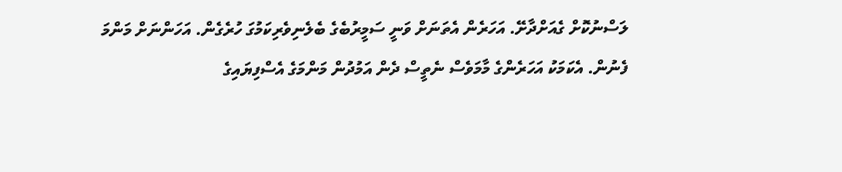ލަސްނުކޮށް ގެއަށްދާށޭ. އަހަރެން އެތަނަށް ވަނީ ސަމީރުބެގެ ބެލެނިވެރިކަމުގަ ހުރެގެން. އަހަންނަށް މަންމަ ފެނުން. އެކަމަކު އަހަރެންގެ މާމަވެސް ނެތީސް ދެން އަމުދުން މަންމަގެ އެސްފިޔައިގެ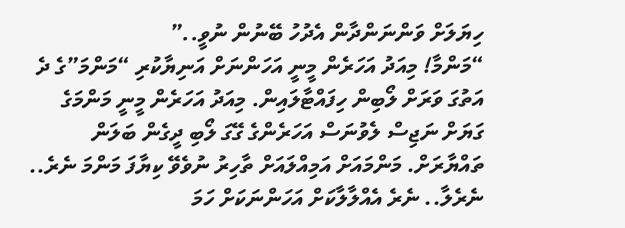ހިޔަލަށް ވަންނަންދާން އެދުހު ބޭނުން ނުވީ..”
“މަންމާ! މިއަދު އަހަރެން މީނީ އަހަންނަށް އަނިޔާކުރި “މަންމަ”ގެ ދެ އަތުގަ ވަރަށް ލޯބިން ހިފައްޓާލައިން. މިއަދު އަހަރެން މީނީ މަންމަގެ ގަޔަށް ނަޖިސް ލެވުނަސް އަހަރެންގެ ގޭގަ ލޯބި ދީގެން ބަލަން ތައްޔާރަށް. މަންމައަށް އަމިއްލައަށް ތާހިރު ނުވެވޭ ކިޔާފަ މަންމަ ނެރެ.. ނެރެލާ.. ނެރެ އެއްލާލާކަށް އަހަންނަކަށް ހަމަ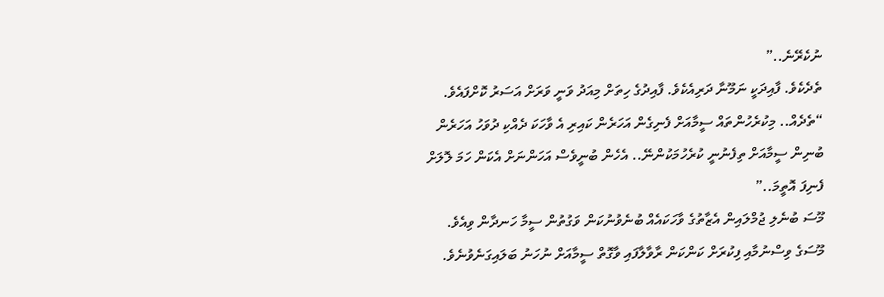ނުކެރޭނެ..”
ތެދެކެވެ. ފާއިދަކީ ނަމޫނާ ދަރިއެކެވެ. ފާއިދުގެ ހިތަށް މިއަދު ވަނީ ވަރަށް އަސަރު ކޮށްފައެވެ.
“ތެދެއް.. މިކުރެހުންތައް ސީމާއަށް ފެނިގެން އަހަރެން ކައިރި އެ ވާހަކަ ދެއްކި ދުވަހު އަހަރެން ބުނިން ސީމާއަށް ތިފެނުނީ ކުރެހުމަކުންނޭ.. އެހެން ބުނީވެސް އަހަންނަށް އެކަން ހަމަ ލޮލަށް ފެނިފަ އޮތީމަ..”
މޫސަ ބުނެލި ޖުމްލައިން އެޒާތުގެ ވާހަކައެއް ބުނެވުނުކަން ވަގުތުން ސީމާ ހަނދާން ވިއެވެ.
މޫސަގެ ވިސްނުމާއި ފިކުރަށް ކަންކަން ރާވާލާފައި ވާގޮތް ސީމާއަށް ނުހަނު ބަލައިގަނެވުނެވެ.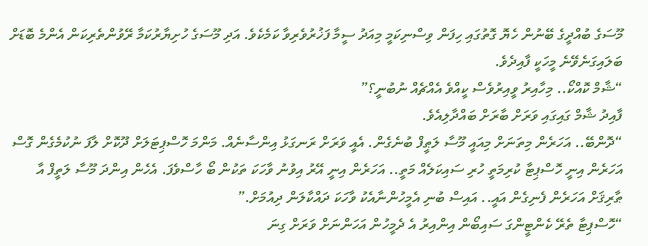މޫސަގެ ބުއްދީގެ ބޭނުން ހެޔޮ ގޮތުގައި ހިފަން ވިސްނިކަމީ މިއަދު ސީމާ ފަޚުރުވެރިވާ ކަމެކެވެ. އަދި މޫސަގެ ހުށިޔާރުކަމާ ރޭވުންތެރިކަން އެންމެ ބޮޑަށް ބަލައިގަނެވޭނެ މީހަކީ ފާއިދެވެ.
“ޝާމް ކޮއްކޯ.. މިހާއިރު ވީއިރުވެސް ކީއްވެ އެއްޗެއް ނުބުނީ؟”
ފާއިދު ޝާމް ގައިގައި ވަރަށް ބާރަށް ބައްދާލިއެވެ.
“ދޮންބޭ.. އަހަރެން މިތަނަށް މިއައީ މޫސާ ލަޠީފް ބުނެގެން. އެއީ ވަރަށް ރަނގަޅު އިންސާނެއް. މަންމަ ހޮސްޕިޓަލަށް ދޫކޮށް ލާފަ ނުކުމެގެން ގޮސް އަހަރެން އިނީ ހޮސްޕިޓާ ކުރިމަތީ ހުރި ސައިކަލެއް މަތީ.. އަހަރެން އިނީ އޭރު އިވުނު ވާހަކަ ތަކުން ބޯ ހާސްވެފަ. އެހެން އިންދަ މޫސާ ލަތީފް އާ ޠާރިޤަށް އަހަރެން ފެނިގެން އައީ.. އައިސް ބުނި އެމީހުންނާއެކު ވާހަކަ ދައްކާލަން ދިއުމަށް.”
“ހޮސްޕިޓާ ތެރޭ ކެންޓީންގަ ސައިބޯން އިންއިރު އެ ދެމީހުން އަހަންނަށް ވަރަށް ގިނަ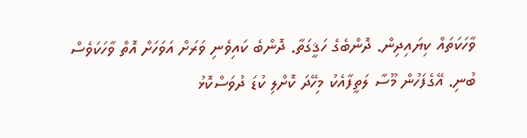ވާހަކަތައް ކިޔައިދިން. ދޮންބެގެ ހަޤީގަތާ. ދޮންބެ ކައިވެނި ވަރަށް އަވަހަށް އޮތް ވާހަކަވެސް ބުނި. އޭގެފަހުން މޫސާ ލަތީފާއެކު މިހޭދަ ކޮށްލި ކުޑަ ދުވަސްކޮޅު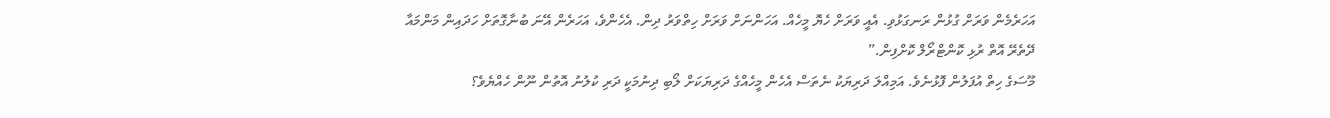އަހަރެމެން ވަރަށް ގުޅުން ރަނގަޅުވި. އެއީ ވަރަށް ހެޔޮ މީހެއް. އަހަންނަށް ވަރަށް ހިތްވަރު ދިން. އެހެންވެ، އަހަރެން އޭނަ ބުނާގޮތަށް ހަދައިން މަންމައާ ދޭތެރޭ އޮތް ރުޅި ކޮންޓްރޯލް ކޮށްފިން.”
މޫސަގެ ހިތް އުފަލުން ފޮޅުނެވެ. އަމިއްލަ ދަރިޔަކު ނެތަސް އެހެން މީހެއްގެ ދަރިޔަކަށް ލޯބި ދިނުމަކީ ދަރި ކުލުނު އޮތުން ނޫން ހެއްޔެވެ؟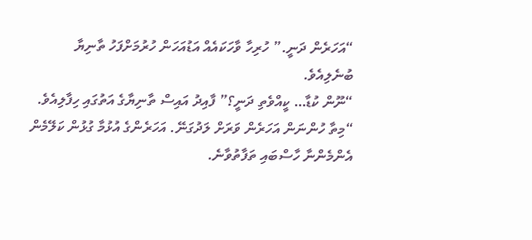“އަހަރެން ދަނީ.” ހުރިހާ ވާހަކައެއް އަޑުއަހަން ހުރުމަށްފަހު ތާނިޔާ ބުނެލިއެވެ.
“ނޫން ކުޑާ… ކީއްވެތި ދަނީ؟” ފާއިދު އައިސް ތާނިޔާގެ އަތުގައި ހިފާލިއެވެ.
“މިތާ ހުންނަން އަހަރެން ވަރަށް ލަދުގަނޭ. އަހަރެންގެ އުޅުމާ ގުޅުން ކަލޭމެން އެންމެންނާ ހާސްބައި ތަފާތުވާނެ.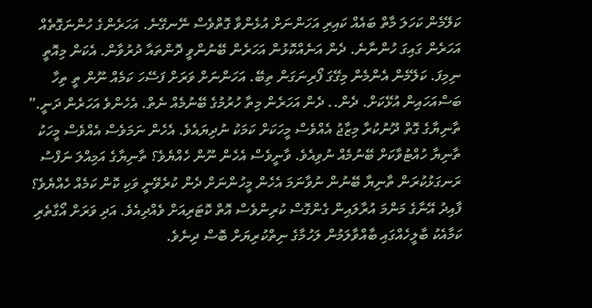ކަލޭމެން ކަހަލަ މާތް ބައެއް ކައިރި އަހަންނަށް އުޅެންވާ ގޮތްވެސް ނޭނގޭނެ. އަހަރެންގެ ހުންނަގޮތެއް އަހަރެން ގައިގަ ހުންނާނެ. ދެން އަނެއްކޮޅުން އަހަރެން ބޭނުންވީ ދޮންތައާ ދުރުވާން. އެކަން މިއޮތީ ނިމިފަ. ކަލޭމެން އެންމެން މިގޭގަ ފޯރިނަގަން ތިބޭ. އަހަންނަށް ވަރަށް ފަސޭހަ ކަމެއް ނޫން ތީ ތިހާ ބަސްއަހައިން އުޅޭކަށް. ދެން.. ދެން އަހަރެން މިތާ ހުރުމުގެ ބޭނުމެއް ނެތް. އެހެންވެ އަހަރެން ދަނީ.”
ތާނިޔާގެ ގޮތް ދޫނުކުރާ މިޒާޖު އެއްވެސް މީހަކަށް ކަމަކު ނުދިޔައެވެ. އެހެން ނަމަވެސް އެއްވެސް މީހަކު ތާނިޔާ ހުއްޓުވާކަށް ބޭނުމެއް ނުވިއެވެ. ވާނީވެސް އެހެން ނޫން ހެއްޔެވެ؟ ތާނިޔާގެ އަމިއްލަ ނަފްސު ރަނގަޅުކުރަން ތާނިޔާ ބޭނުން ނުވާނަމަ އެހެން މީހުންނަށް ދެން ކުރެވޭނީ ވަކި ކޮން ކަމެއް ހެއްޔެވެ؟
ފާއިދު އޭނާގެ މަންމަ އުރާލައިން ގެންގޮސް ކުރިންވެސް އޮތް ކޮޓަރިއަށް ވެއްދިއެވެ. އަދި ވަރަށް އޯގާތެރި ކަމާއެކު ބާލީހެއްގައި ބާއްވާލަމުން ލަހުމާގެ ނިތްކުރިޔަށް ބޮސް ދިނެވެ.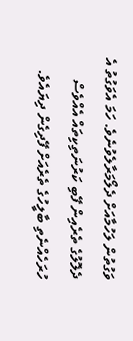ވަގުތުން ލަހުމާއަށް ދެލޯމަރާލެވުނެވެ. ހަމަ އެވަގުތު އެ ދެލޮލުގެ ތެރެއިން ފޭބި ކަރުނަތިކިތައް އެއްވެސް ހުރަހެއްނެތި ބާލީހުގެ ތެރެއަށް ފޭދިގެން ދިޔައެވެ.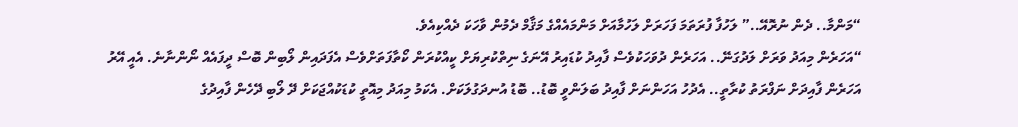“މަންމާ.. ދެން ނުރޮއޭ..” ލަހުފާ ފުރަތަމަ ފަހަރަށް ލަހުމާއަށް މަންމައެއްގެ މަޤާމް ދެމުން ވާހަކަ ދެއްކިއެވެ.
“އަހަރެން މިއަދު ވަރަށް ލަދުގަނޭ.. އަހަރެން ދުވަހަކުވެސް ފާއިދު ކުޑައިރު އޭނަގެ ނިތްކުރިޔަށް ކީއްކުރަން ކޯތާފަތަށްވެސް އެފަދައިން ލޯބިން ބޮސް ދީފައެއް ނޯންނާނެ. އެއީ އޭރު އަހަރެން ފާއިދަށް ނަފްރަތު ކުރާތީ.. އެދުހު އަހަންނަށް ފާއިދު ބަލަންވީ ބޮޑު.. ބޮޑު އުނދަގުލަކަށް. އެކަމު މިއަދު މިއޮތީ ކުޑަކުއްޖަކަށް ދޭ ލޯބި ދޭހެން ފާއިދުގެ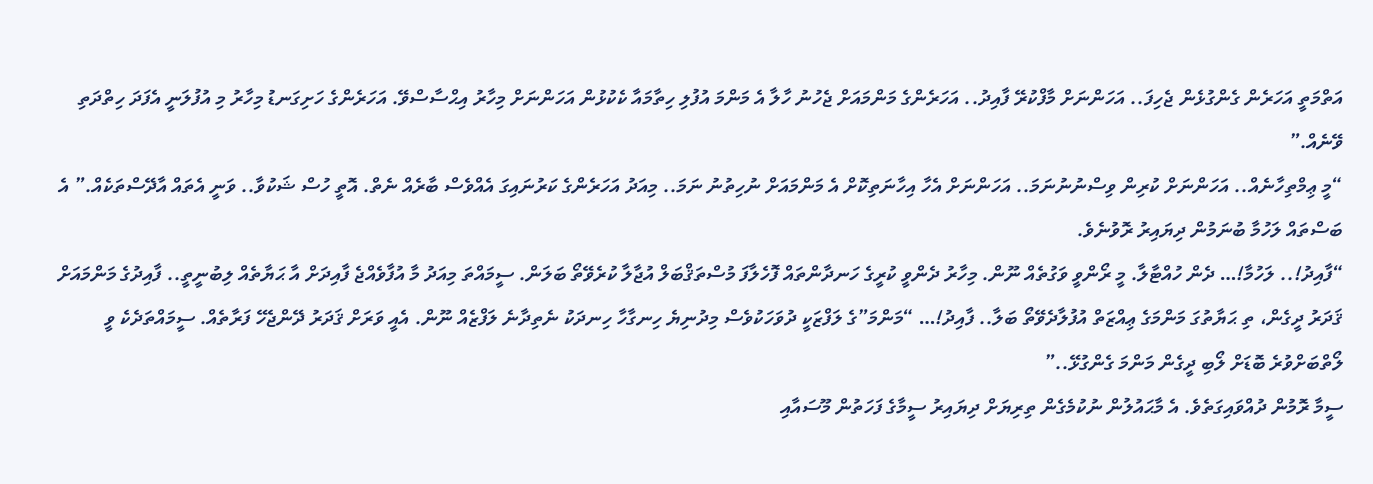އަތްމަތީ އަހަރެން ގެންގުޅެން ޖެހިފަ.. އަހަންނަށް މާފްކުރޭ ފާއިދު.. އަހަރެންގެ މަންމައަށް ޖެހުނު ހާލާ އެ މަންމަ އުފުލި ހިތާމައާ ކެކުޅުން އަހަންނަށް މިހާރު އިޙްސާސްވޭ. އަހަރެންގެ ހަށިގަނޑު މިހާރު މި އުފުލަނީ އެފަދަ ހިތްދަތި ވޭނެއް.”
“މީ ޢިމްތިހާނެއް.. އަހަންނަށް ކުރިން ވިސްނުނުނަމަ.. އަހަންނަށް އެހާ އިހާނަތިކޮށް އެ މަންމައަށް ނުހިތުނު ނަމަ.. މިއަދު އަހަރެންގެ ކަރުނައިގަ އެއްވެސް ބާރެއް ނެތް. އޮތީ ހުސް ޝަކުވާ.. ވަނީ އެތައް އާދޭސްތަކެއް.” އެ ބަސްތައް ލަހުމާ ބުނަމުން ދިޔައިރު ރޮވުނެވެ.
“ފާއިދު!.. ލަހުމާ!… ދެން ހުއްޓާލާ. މީ ރޯންވީ ވަގުތެއް ނޫން. މިހާރު ދެންވީ ކުރީގެ ހަނދާންތައް ފޮހެލާފަ މުސްތަޤްބަލް އުޖާލާ ކުރެވޭތޯ ބަލަން. ސީމައްތަ މިއަދު މާ އުފާވެއްޖެ ފާއިދަށް އާ ޙަޔާތެއް ލިބުނީތީ.. ފާއިދުގެ މަންމައަށް ޤަދަރު ދީގެން، ތި ޙަޔާތުގަ މަންމަގެ ޢިއްޒަތް އުފުލާދެވޭތޯ ބަލާ.. ފާއިދު!… “މަންމަ”ގެ ލަފްޒަކީ ދުވަހަކުވެސް މިދުނިޔެ ހިނގާހާ ހިނދަކު ނެތިދާނެ ލަފްޒެއް ނޫން. އެއީ ވަރަށް ޤަދަރު ދޭންޖެހޭ ފަރާތެއް. ސީމައްތަދެކެ ވީ ލޯތްބަށްވުރެ ބޮޑަށް ލޯބި ދީގެން މަންމަ ގެންގުޅޭ..”
ސީމާ ރޮމުން ދުއްވައިގަތެވެ. އެ މާޙައުލުން ނުކުމެގެން ތިރިޔަށް ދިޔައިރު ސީމާގެ ފަހަތުން މޫސައާއި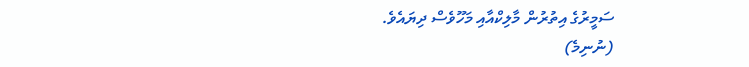ސަމީރުގެ އިތުރުން މާލިކްއާއި މަހޫވެސް ދިޔައެވެ.
(ނުނިމެ)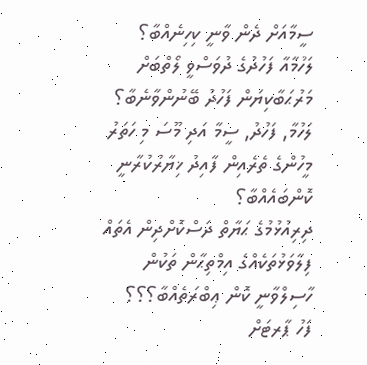ސީމާއަށް ދެން ވާނީ ކިހިނެއްބާ؟
ލަހުމާއާ ފަހުދުގެ ދުވަސްވީ ލޯތްބަށް މަރުޙަބާކިޔަން ފަހުދު ބޭނުންވާނެބާ؟
ލަހުމާ, ފަހުދު, ސީމާ އަދި މޫސަ މި ހަތަރު މީހުންގެ ތެރެއިން ފާއިދު ޚިޔާރުކުރާނީ ކޮންބައެއްބާ؟
ދިރިއުޅުމުގެ ޙަޔާތް ދަސްކޮށްދިން އެތައް ފިލާވަޅުތަކެއްގެ އިމްތިޙާން ތަކުން ހާސިލްވާނީ ކޮން ޢިބްރަތެއްބާ؟؟؟
ފަހު ޕާރޓަށް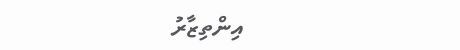އިންތިޒާރު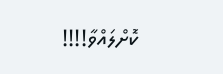ކޮށްލައްވާ!!!!